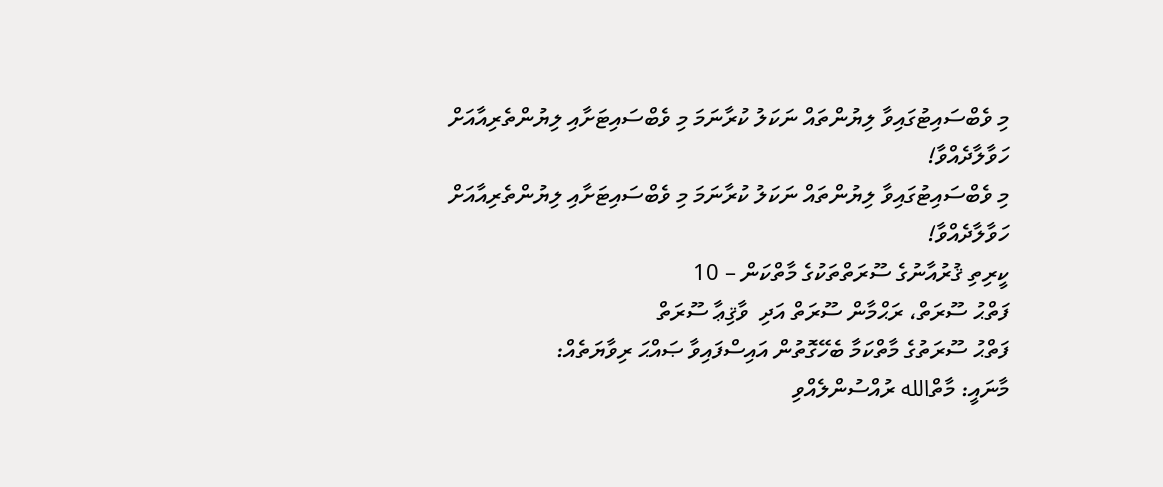މި ވެބްސައިޓުގައިވާ ލިޔުންތައް ނަކަލު ކުރާނަމަ މި ވެބްސައިޓަށާއި ލިޔުންތެރިއާއަށް ހަވާލާދެއްވާ!
މި ވެބްސައިޓުގައިވާ ލިޔުންތައް ނަކަލު ކުރާނަމަ މި ވެބްސައިޓަށާއި ލިޔުންތެރިއާއަށް ހަވާލާދެއްވާ!
ކީރިތި ޤުރުއާނުގެ ސޫރަތްތަކުގެ މާތްކަން – 10
ފަތްޙު ސޫރަތް، ރަޙްމާން ސޫރަތް އަދި  ވާޤިޢާ ސޫރަތް
ފަތްޙު ސޫރަތުގެ މާތްކަމާ ބެހޭގޮތުން އައިސްފައިވާ ޞައްޙަ ރިވާޔަތެއް:
މާނައީ: މާތްالله ރުއްސުންލެއްވި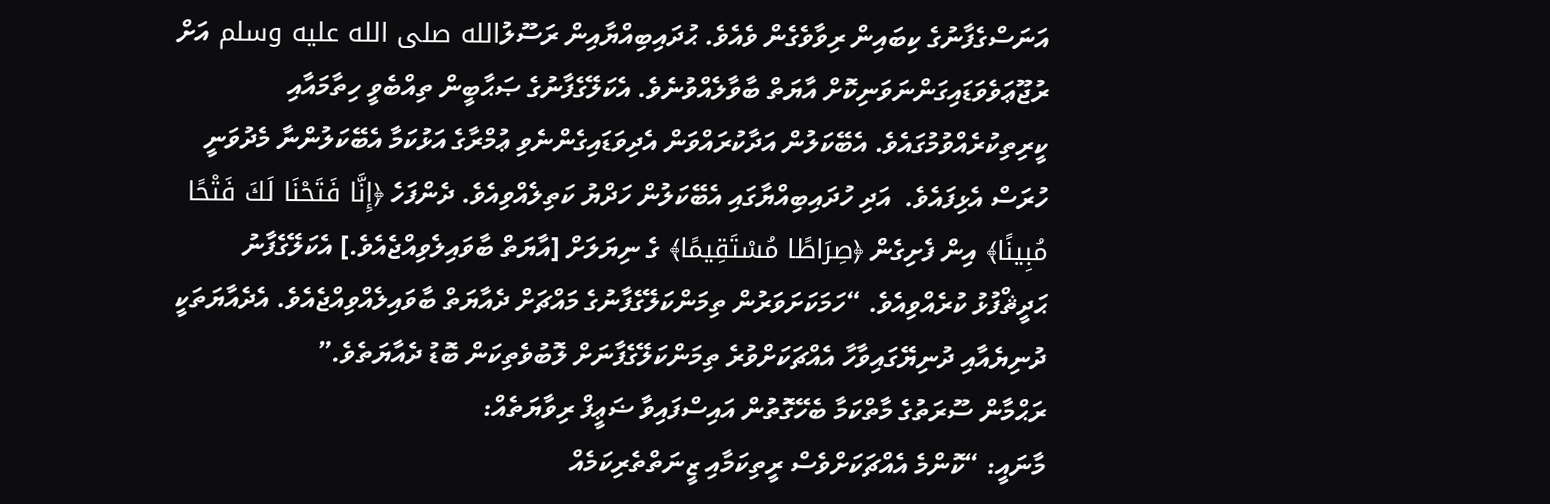އަނަސްގެފާނުގެ ކިބައިން ރިވާވެގެން ވެއެވެ. ޙުދައިބިއްޔާއިން ރަސޫލުالله صلى الله عليه وسلم އަށް ރުޖޫޢަވެވަޑައިގަންނަވަނިކޮށް އާޔަތް ބާވާލެއްވުނެވެ. އެކަލޭގެފާނުގެ ޞަޙާބީން ތިއްބެވީ ހިތާމައާއި ކީރިތިކުރެއްވުމުގައެވެ. އެބޭކަލުން އަދާކުރައްވަން އެދިވަޑައިގެންނެވި ޢުމްރާގެ އަޅުކަމާ އެބޭކަލުންނާ މެދުވަނީ ހުރަސް އެޅިފައެވެ.  އަދި ހުދައިބިއްޔާގައި އެބޭކަލުން ހަދްޔު ކަތިލެއްވިއެވެ. ދެންފަހެ ﴿إِنَّا فَتَحْنَا لَكَ فَتْحًا مُبِينًا﴾ އިން ފެށިގެން ﴿صِرَاطًا مُسْتَقِيمًا﴾ ގެ ނިޔަލަށް [އާޔަތް ބާވައިލެވިއްޖެއެވެ.] އެކަލޭގެފާނު  ޙަދީޘްފުޅު ކުރެއްވިއެވެ. “ހަމަކަށަވަރުން ތިމަންކަލޭގެފާނުގެ މައްޗަށް ދެއާޔަތް ބާވައިލެއްވިއްޖެއެވެ. އެދެއާޔަތަކީ ދުނިޔެއާއި ދުނިޔޭގައިވާހާ އެއްޗަކަށްވުރެ ތިމަންކަލޭގެފާނަށް ލޮބުވެތިކަން ބޮޑު ދެއާޔަތެވެ.”
ރަޙްމާން ސޫރަތުގެ މާތްކަމާ ބެހޭގޮތުން އައިސްފައިވާ ޟަޢީފް ރިވާޔަތެއް:
މާނައީ: “ކޮންމެ އެއްޗަކަށްވެސް ރީތިކަމާއި ޒީނަތްތެރިކަމެއް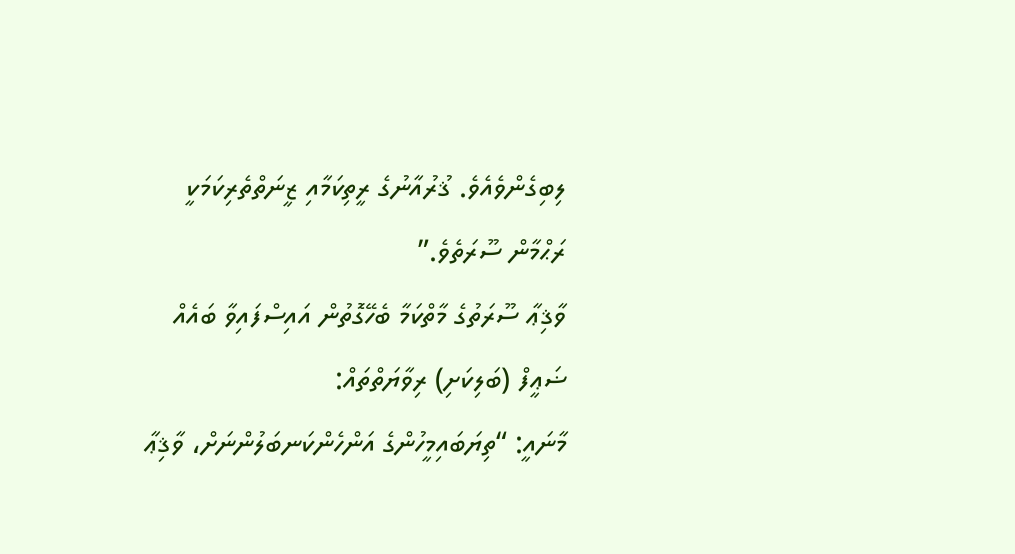ލިބިގެންވެއެވެ. ޤުރުއާނުގެ ރީތިކަމާއި ޒީނަތްތެރިކަމަކީ ރަޙްމާން ސޫރަތެވެ.”
ވާޤިޢާ ސޫރަތުގެ މާތްކަމާ ބެހޭގޮތުން އައިސްފައިވާ ބައެއް ޟަޢީފް (ބަލިކަށި) ރިވާޔަތްތައް:
މާނައީ: “ތިޔަބައިމީހުންގެ އަންހެންކަނބަލުންނަށް، ވާޤިޢާ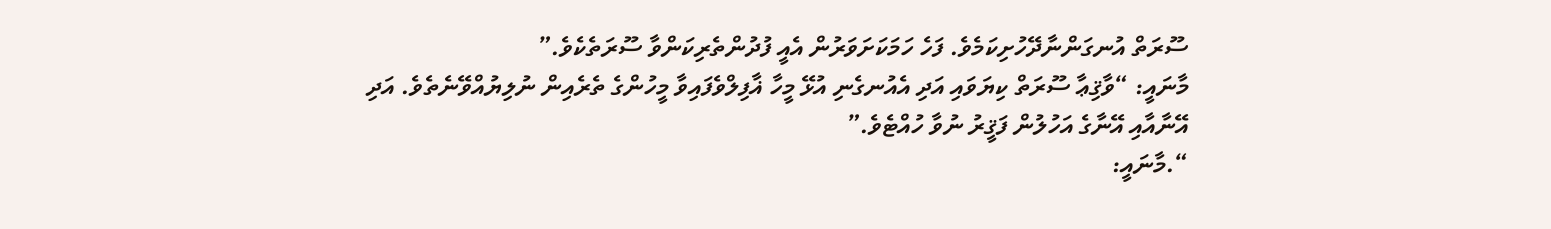ސޫރަތް އުނގަންނާދޭހުށިކަމެވެ. ފަހެ ހަމަކަށަވަރުން އެއީ ފުދުންތެރިކަންވާ ސޫރަތެކެވެ.”
މާނައީ: “ވާޤިޢާ ސޫރަތް ކިޔަވައި އަދި އެއުނގެނި އުޅޭ މީހާ ޣާފިލްވެފައިވާ މީހުންގެ ތެރެއިން ނުލިޔުއްވޭނެތެވެ. އަދި އޭނާއާއި އޭނާގެ އަހުލުން ފަޤީރު ނުވާ ހުއްޓެވެ.”
“.މާނައީ: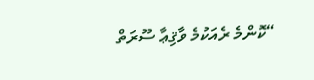“ކޮންމެ ރެއަކުމެ ވާޤިޢާ ސޫރަތް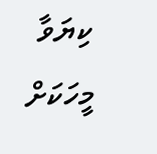ކިޔަވާ މީހަކަށް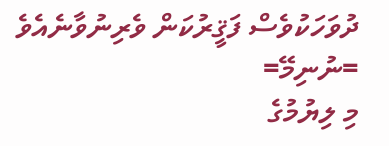ދުވަހަކުވެސް ފަޤީރުކަން ވެރިނުވާނެއެވެ
=ނުނިމޭ=
މި ލިޔުމުގެ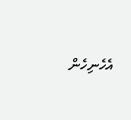އެހެނިހެން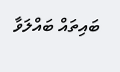ބައިތައް ބައްލަވާ